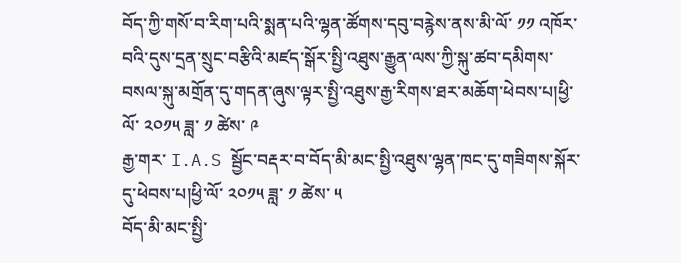བོད་ཀྱི་གསོ་བ་རིག་པའི་སྨན་པའི་ལྷན་ཚོགས་དབུ་བརྙེས་ནས་མི་ལོ་ ༡༡ འཁོར་བའི་དུས་དྲན་སྲུང་བརྩིའི་མཛད་སྒོར་སྤྱི་འཐུས་རྒྱུན་ལས་ཀྱི་སྐུ་ཚབ་དམིགས་བསལ་སྐུ་མགྲོན་དུ་གདན་ཞུས་ལྟར་སྤྱི་འཐུས་རྒྱ་རིགས་ཐར་མཆོག་ཕེབས་པ།ཕྱི་ལོ་ ༢༠༡༥ ཟླ་ ༡ ཚེས་ ༩
རྒྱ་གར་ I.A.S སྦྱོང་བརྡར་བ་བོད་མི་མང་སྤྱི་འཐུས་ལྷན་ཁང་དུ་གཟིགས་སྐོར་དུ་ཕེབས་པ།ཕྱི་ལོ་ ༢༠༡༥ ཟླ་ ༡ ཚེས་ ༥
བོད་མི་མང་སྤྱི་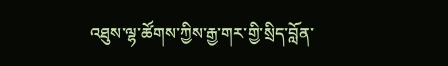འཐུས་ལྷ་ཚོགས་ཀྱིས་རྒྱ་གར་གྱི་སྲིད་བློན་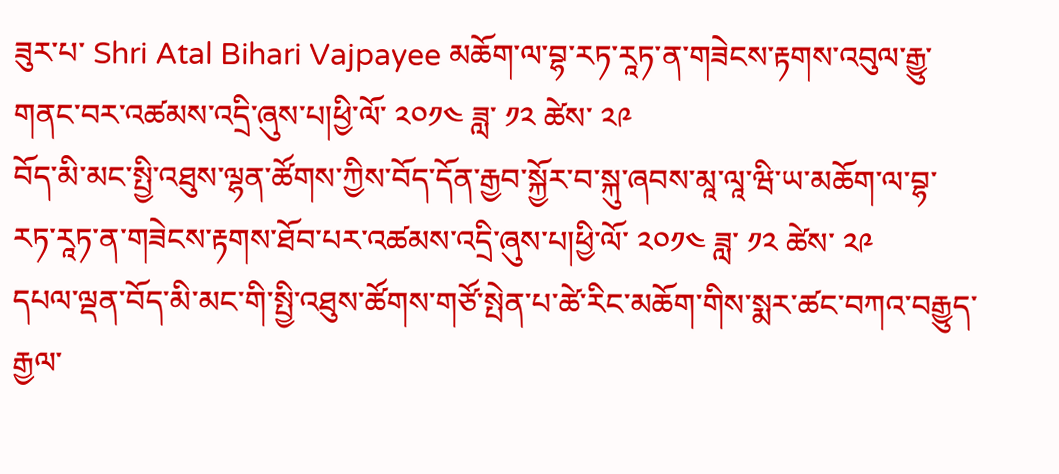ཟུར་པ་ Shri Atal Bihari Vajpayee མཆོག་ལ་བྷ་རཏ་རཱཏ་ན་གཟེངས་རྟགས་འབུལ་རྒྱུ་གནང་བར་འཚམས་འདྲི་ཞུས་པ།ཕྱི་ལོ་ ༢༠༡༤ ཟླ་ ༡༢ ཚེས་ ༢༩
བོད་མི་མང་སྤྱི་འཐུས་ལྷན་ཚོགས་ཀྱིས་བོད་དོན་རྒྱབ་སྐྱོར་བ་སྐུ་ཞབས་མཱ་ལཱ་ཝི་ཡ་མཆོག་ལ་བྷ་རཏ་རཱཏ་ན་གཟེངས་རྟགས་ཐོབ་པར་འཚམས་འདྲི་ཞུས་པ།ཕྱི་ལོ་ ༢༠༡༤ ཟླ་ ༡༢ ཚེས་ ༢༩
དཔལ་ལྡན་བོད་མི་མང་གི་སྤྱི་འཐུས་ཚོགས་གཙོ་སྤེན་པ་ཚེ་རིང་མཆོག་གིས་སྨར་ཚང་བཀའ་བརྒྱུད་རྒྱལ་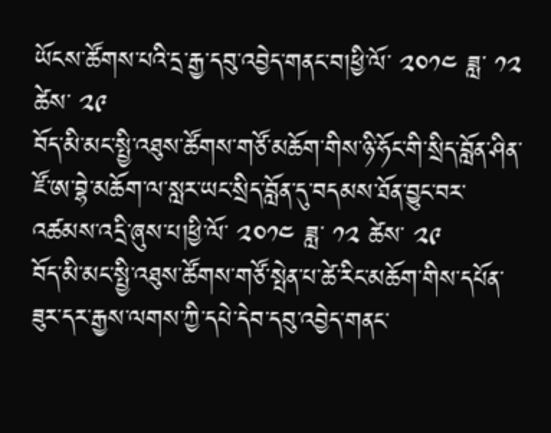ཡོངས་ཚོགས་པའི་དྲ་རྒྱ་དབུ་འབྱེད་གནང་བ།ཕྱི་ལོ་ ༢༠༡༤ ཟླ་ ༡༢ ཚེས་ ༢༩
བོད་མི་མང་སྤྱི་འཐུས་ཚོགས་གཙོ་མཆོག་གིས་ཉི་ཧོང་གི་སྲིད་བློན་ཤིན་ཛོ་ཨ་བྷེ་མཆོག་ལ་སླར་ཡང་སྲིད་བློན་དུ་བདམས་ཐོན་བྱུང་བར་འཚམས་འདྲི་ཞུས་པ།ཕྱི་ལོ་ ༢༠༡༤ ཟླ་ ༡༢ ཚེས་ ༢༩
བོད་མི་མང་སྤྱི་འཐུས་ཚོགས་གཙོ་སྤེན་པ་ཚེ་རིང་མཆོག་གིས་དཔོན་ཟུར་དར་རྒྱས་ལགས་ཀྱི་དཔེ་དེབ་དབུ་འབྱེད་གནང་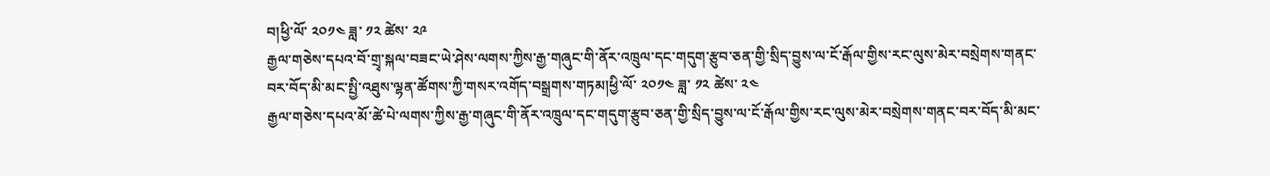བ།ཕྱི་ལོ་ ༢༠༡༤ ཟླ་ ༡༢ ཚེས་ ༢༩
རྒྱལ་གཅེས་དཔའ་བོ་གྲྭ་སྐལ་བཟང་ཡེ་ཤེས་ལགས་ཀྱིས་རྒྱ་གཞུང་གི་ནོར་འཁྲུལ་དང་གདུག་རྩུབ་ཅན་གྱི་སྲིད་བྱུས་ལ་ངོ་རྒོལ་གྱིས་རང་ལུས་མེར་བསྲེགས་གནང་བར་བོད་མི་མང་སྤྱི་འཐུས་ལྷན་ཚོགས་ཀྱི་གསར་འགོད་བསྒྲགས་གཏམ།ཕྱི་ལོ་ ༢༠༡༤ ཟླ་ ༡༢ ཚེས་ ༢༤
རྒྱལ་གཅེས་དཔའ་མོ་ཚེ་པེ་ལགས་ཀྱིས་རྒྱ་གཞུང་གི་ནོར་འཁྲུལ་དང་གདུག་རྩུབ་ཅན་གྱི་སྲིད་བྱུས་ལ་ངོ་རྒོལ་གྱིས་རང་ལུས་མེར་བསྲེགས་གནང་བར་བོད་མི་མང་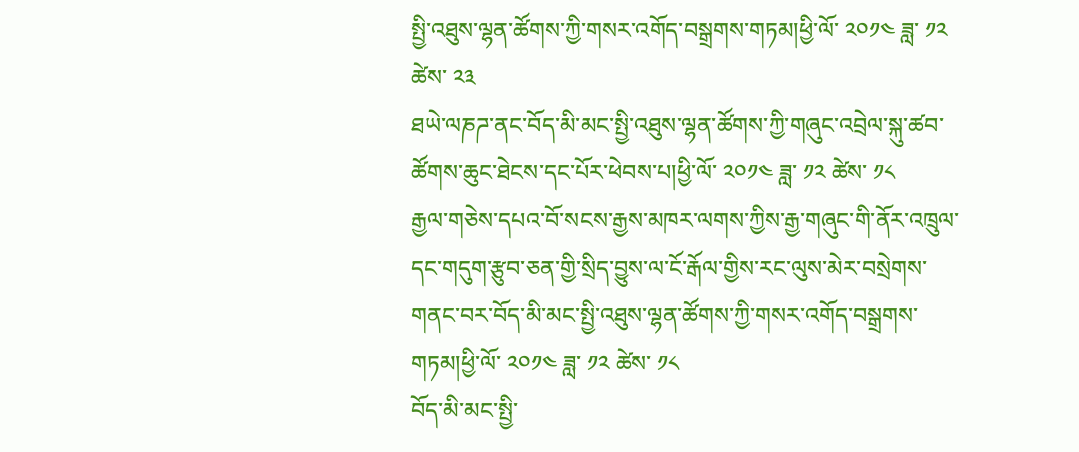སྤྱི་འཐུས་ལྷན་ཚོགས་ཀྱི་གསར་འགོད་བསྒྲགས་གཏམ།ཕྱི་ལོ་ ༢༠༡༤ ཟླ་ ༡༢ ཚེས་ ༢༣
ཐཡེ་ལཎཌ་ནང་བོད་མི་མང་སྤྱི་འཐུས་ལྷན་ཚོགས་ཀྱི་གཞུང་འབྲེལ་སྐུ་ཚབ་ཚོགས་ཆུང་ཐེངས་དང་པོར་ཕེབས་པ།ཕྱི་ལོ་ ༢༠༡༤ ཟླ་ ༡༢ ཚེས་ ༡༨
རྒྱལ་གཅེས་དཔའ་བོ་སངས་རྒྱས་མཁར་ལགས་ཀྱིས་རྒྱ་གཞུང་གི་ནོར་འཁྲུལ་དང་གདུག་རྩུབ་ཅན་གྱི་སྲིད་བྱུས་ལ་ངོ་རྒོལ་གྱིས་རང་ལུས་མེར་བསྲེགས་གནང་བར་བོད་མི་མང་སྤྱི་འཐུས་ལྷན་ཚོགས་ཀྱི་གསར་འགོད་བསྒྲགས་གཏམ།ཕྱི་ལོ་ ༢༠༡༤ ཟླ་ ༡༢ ཚེས་ ༡༨
བོད་མི་མང་སྤྱི་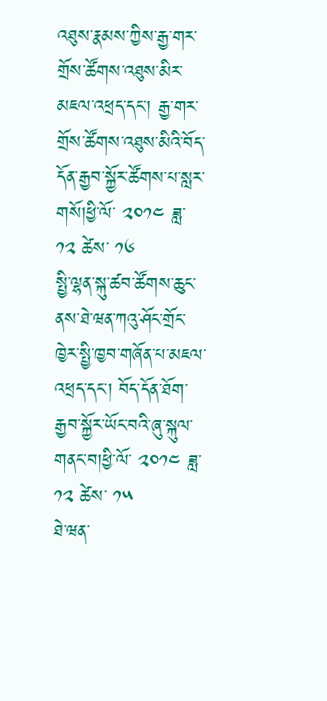འཐུས་རྣམས་ཀྱིས་རྒྱ་གར་གྲོས་ཚོགས་འཐུས་མིར་མཇལ་འཕྲད་དང་། རྒྱ་གར་གྲོས་ཚོགས་འཐུས་མིའི་བོད་དོན་རྒྱབ་སྐྱོར་ཚོགས་པ་སླར་གསོ།ཕྱི་ལོ་ ༢༠༡༤ ཟླ་ ༡༢ ཚེས་ ༡༦
སྤྱི་ལྷན་སྐུ་ཚབ་ཚོགས་ཆུང་ནས་ཐེ་ཝན་ཀའུ་ཤོང་གྲོང་ཁྱེར་སྤྱི་ཁྱབ་གཞོན་པ་མཇལ་འཕྲད་དང་། བོད་དོན་ཐོག་རྒྱབ་སྐྱོར་ཡོང་བའི་ཞུ་སྐུལ་གནང་བ།ཕྱི་ལོ་ ༢༠༡༤ ཟླ་ ༡༢ ཚེས་ ༡༥
ཐེ་ཝན་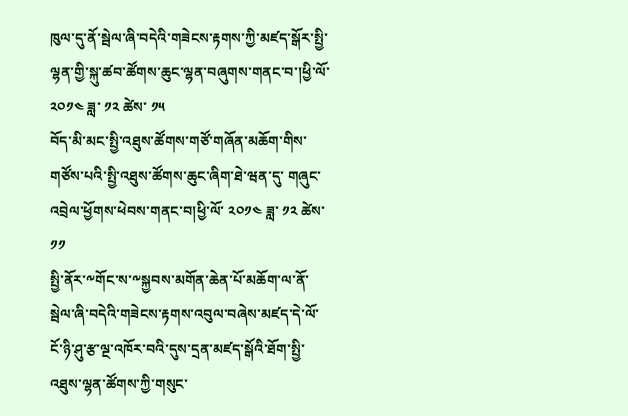ཁུལ་དུ་ནོ་སྦེལ་ཞི་བདེའི་གཟེངས་རྟགས་ཀྱི་མཛད་སྒོར་སྤྱི་ལྷན་གྱི་སྐུ་ཚབ་ཚོགས་ཆུང་ལྷན་བཞུགས་གནང་བ་།ཕྱི་ལོ་ ༢༠༡༤ ཟླ་ ༡༢ ཚེས་ ༡༥
བོད་མི་མང་སྤྱི་འཐུས་ཚོགས་གཙོ་གཞོན་མཆོག་གིས་གཙོས་པའི་སྤྱི་འཐུས་ཚོགས་ཆུང་ཞིག་ཐེ་ཝན་དུ་ གཞུང་འབྲེལ་ཕྱོགས་ཕེབས་གནང་བ།ཕྱི་ལོ་ ༢༠༡༤ ཟླ་ ༡༢ ཚེས་ ༡༡
སྤྱི་ནོར་༸གོང་ས་༸སྐྱབས་མགོན་ཆེན་པོ་མཆོག་ལ་ནོ་སྦེལ་ཞི་བདེའི་གཟེངས་རྟགས་འབུལ་བཞེས་མཛད་དེ་ལོ་ངོ་ཉི་ཤུ་རྩ་ལྔ་འཁོར་བའི་དུས་དྲན་མཛད་སྒོའི་ཐོག་སྤྱི་འཐུས་ལྷན་ཚོགས་ཀྱི་གསུང་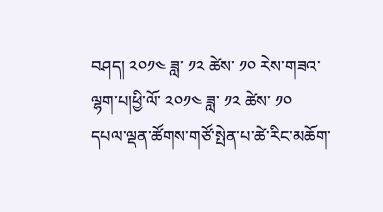བཤད། ༢༠༡༤ ཟླ་ ༡༢ ཚེས་ ༡༠ རེས་གཟའ་ལྷག་པ།ཕྱི་ལོ་ ༢༠༡༤ ཟླ་ ༡༢ ཚེས་ ༡༠
དཔལ་ལྡན་ཚོགས་གཙོ་སྤེན་པ་ཚེ་རིང་མཆོག་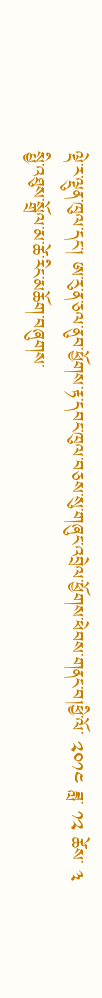ལྡེ་ར་ལྡུན་ཁུལ་དང་། ཨ་རུ་ན་ཅལ་ནུབ་ཕྱོགས་རྟ་དབང་ཁུལ་བཅས་སུ་གཞུང་འབྲེལ་ཕྱོགས་ཕེབས་གནང་བ།ཕྱི་ལོ་ ༢༠༡༤ ཟླ་ ༡༢ ཚེས་ ༣
སྤྱི་འཐུས་སྒྲོལ་མ་ཚེ་རིང་མཆོག་བཞུགས་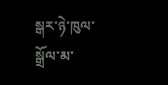སྒར་ཉེ་ཁུལ་སྒྲོལ་མ་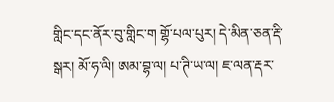གླིང་དང་ནོར་བུ་གླིང་ག གྷོ་པལ་པུར། དེ་མིན་ཅན་རྡི་སྒར། མོ་ཧ་ལི། ཨམ་བྷ་ལ། པ་ཊི་ཡ་ལ། ཇ་ལན་རྡར་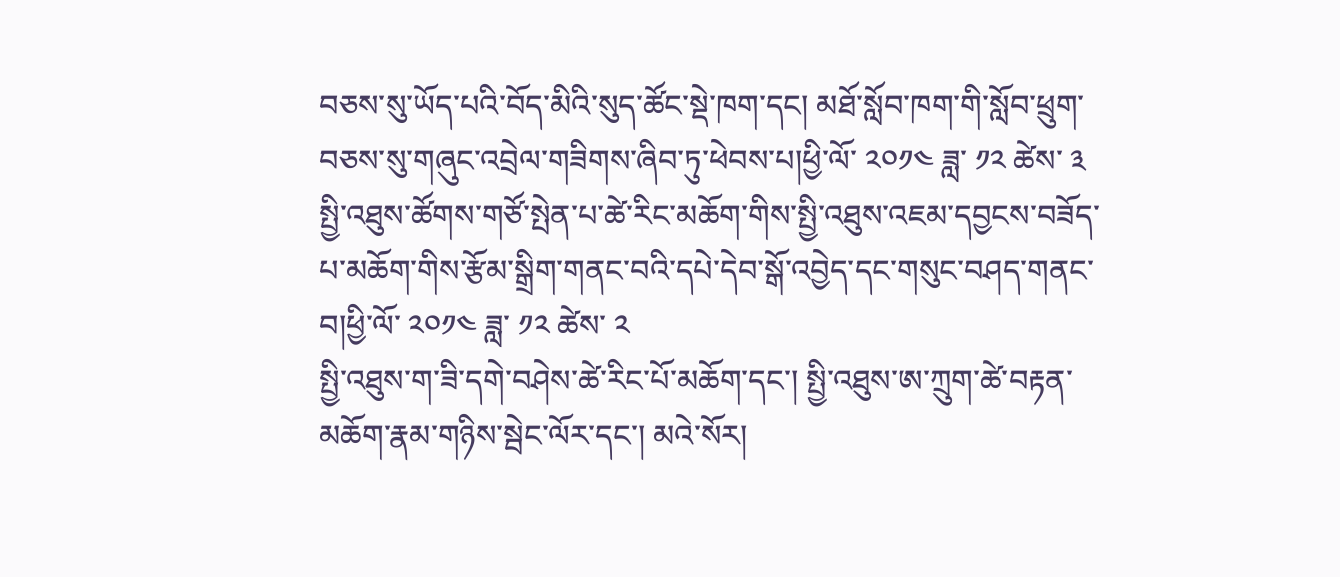བཅས་སུ་ཡོད་པའི་བོད་མིའི་སུད་ཚོང་སྡེ་ཁག་དང། མཐོ་སློབ་ཁག་གི་སློབ་ཕྲུག་བཅས་སུ་གཞུང་འབྲེལ་གཟིགས་ཞིབ་ཏུ་ཕེབས་པ།ཕྱི་ལོ་ ༢༠༡༤ ཟླ་ ༡༢ ཚེས་ ༣
སྤྱི་འཐུས་ཚོགས་གཙོ་སྤེན་པ་ཚེ་རིང་མཆོག་གིས་སྤྱི་འཐུས་འཇམ་དབྱངས་བཟོད་པ་མཆོག་གིས་རྩོམ་སྒྲིག་གནང་བའི་དཔེ་དེབ་སྒོ་འབྱེད་དང་གསུང་བཤད་གནང་བ།ཕྱི་ལོ་ ༢༠༡༤ ཟླ་ ༡༢ ཚེས་ ༢
སྤྱི་འཐུས་ག་ཟི་དགེ་བཤེས་ཚེ་རིང་པོ་མཆོག་དང་། སྤྱི་འཐུས་ཨ་ཀྲུག་ཚེ་བརྟན་མཆོག་རྣམ་གཉིས་སྦེང་ལོར་དང་། མའེ་སོར།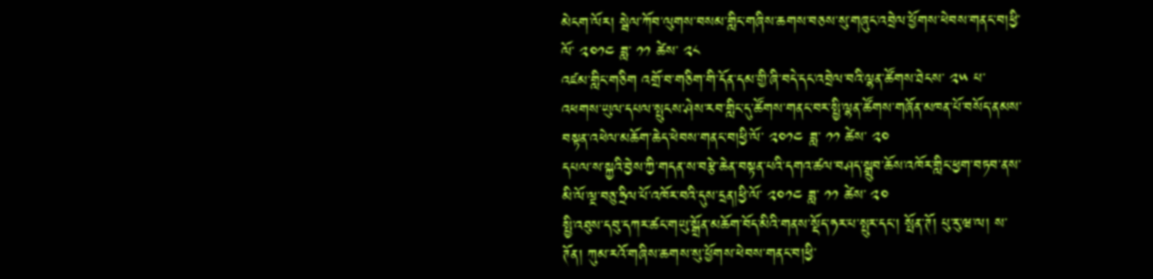མེངག་ལོར། སྦེལ་ཀོབ་ལུགས་བསམ་གླིང་གཞིས་ཆགས་བཅས་སུ་གཞུང་འབྲེལ་ཕྱོགས་ཕེབས་གནང་བ།ཕྱི་ལོ་ ༢༠༡༤ ཟླ་ ༡༡ ཚེས་ ༢༨
འཛམ་གླིང་གཅིག འགྲོ་བ་གཅིག་གི་དོན་དམ་གྱི་ཞི་བདེ་དང་འབྲེལ་བའི་ལྷན་ཚོགས་ཐེངས་ ༢༥ པ་འཕགས་ཡུལ་དཔལ་སྤུངས་ཤེས་རབ་གླིང་དུ་ཚོགས་གནང་བར་སྤྱི་ལྷན་ཚོགས་གཞོན་མཁན་པོ་བསོད་ནམས་བསྟན་འཕེལ་མཆོག་ཆེད་ཕེབས་གནང་བ།ཕྱི་ལོ་ ༢༠༡༤ ཟླ་ ༡༡ ཚེས་ ༢༠
དཔལ་ས་སྐྱའི་བྱེས་ཀྱི་གདན་ས་བརྩེ་ཆེན་བསྟན་པའི་དགའ་ཚལ་བཤད་སྒྲུབ་ཆོས་འཁོར་གླིང་ཕྱག་བཏབ་ནས་མི་ལོ་ལྔ་བཅུ་ཧྲིལ་པོ་འཁོར་བའི་དུས་དྲན།ཕྱི་ལོ་ ༢༠༡༤ ཟླ་ ༡༡ ཚེས་ ༢༠
སྤྱི་འཐུས་དབུ་དཀར་ཚང་གཡུ་སྒྲོན་མཆོག་བོད་མིའི་གནས་སྡོད་ཧར་པ་སྤུར་དང་། སྤོན་ཊོ། པུ་རུ་ཝ་ལ། ས་ཊོན། ཀུམ་རའོ་གཞིས་ཆགས་སུ་ཕྱོགས་ཕེབས་གནང་བ།ཕྱི་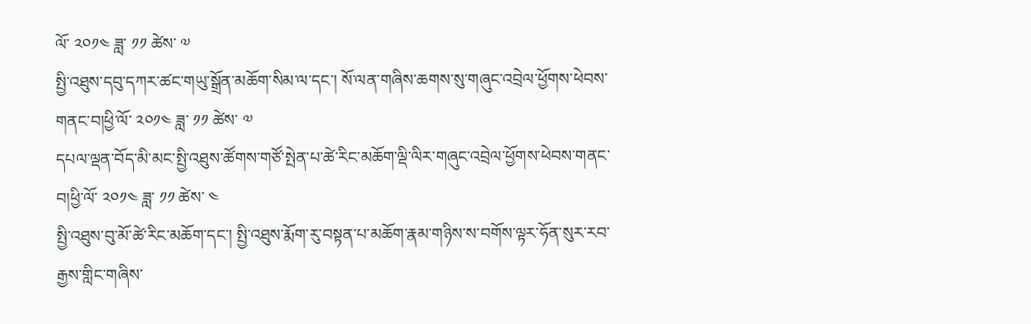ལོ་ ༢༠༡༤ ཟླ་ ༡༡ ཚེས་ ༧
སྤྱི་འཐུས་དབུ་དཀར་ཚང་གཡུ་སྒྲོན་མཆོག་སིམ་ལ་དང་། སོ་ལན་གཞིས་ཆགས་སུ་གཞུང་འབྲེལ་ཕྱོགས་ཕེབས་གནང་བ།ཕྱི་ལོ་ ༢༠༡༤ ཟླ་ ༡༡ ཚེས་ ༧
དཔལ་ལྡན་བོད་མི་མང་སྤྱི་འཐུས་ཚོགས་གཙོ་སྤེན་པ་ཚེ་རིང་མཆོག་ལྡི་ལིར་གཞུང་འབྲེལ་ཕྱོགས་ཕེབས་གནང་བ།ཕྱི་ལོ་ ༢༠༡༤ ཟླ་ ༡༡ ཚེས་ ༤
སྤྱི་འཐུས་བུ་མོ་ཚེ་རིང་མཆོག་དང་། སྤྱི་འཐུས་རྨོག་རུ་བསྟན་པ་མཆོག་རྣམ་གཉིས་ས་བགོས་ལྟར་ཧོན་སུར་རབ་རྒྱས་གླིང་གཞིས་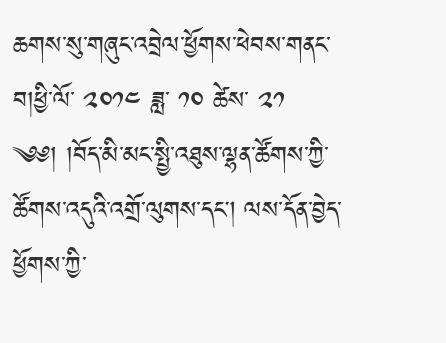ཆགས་སུ་གཞུང་འབྲེལ་ཕྱོགས་ཕེབས་གནང་བ།ཕྱི་ལོ་ ༢༠༡༤ ཟླ་ ༡༠ ཚེས་ ༢༡
༄༅། །བོད་མི་མང་སྤྱི་འཐུས་ལྷན་ཚོགས་ཀྱི་ཚོགས་འདུའི་འགྲོ་ལུགས་དང། ལས་དོན་བྱེད་ཕྱོགས་ཀྱི་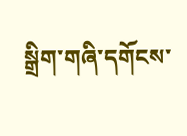སྒྲིག་གཞི་དགོངས་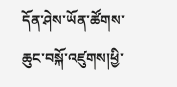དོན་ཤེས་ཡོན་ཚོགས་ཆུང་བསྐོ་འཛུགས།ཕྱི་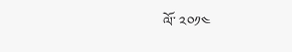ལོ་ ༢༠༡༤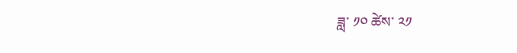ཟླ་ ༡༠ ཚེས་ ༢༡